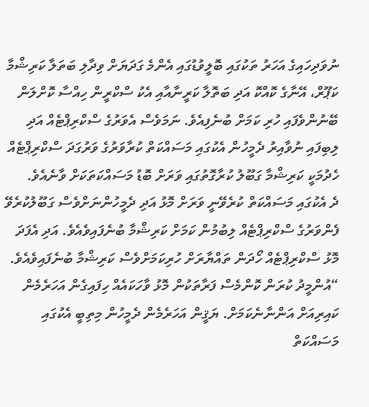ނުވަދިހައިގެ އަހަރު ތަކުގައި ބޮލީވުޑުގައި އެންމެ ގަދަޔަށް ވިދާލި ބަތަލާ ކަރިޝްމާ ކަޕޫރް، އޭނާގެ ކޮއްކޮ އަދި ބަތޮލާ ކަރީނާއާއި އެކު ސްކްރީން ހިއްސާ ކޮށްލަން ބޭނުންވެފައި ހުރި ކަމަށް ބުނެފިއެވެ. ނަމަވެސް އެވަރުގެ ސްކްރިޕްޓެއް އަދި ލިބިފައި ނުވާއިރު ދެމީހުން އެކުގައި މަސައްކަތް ކުރާވަރުގެ ވަރުގަދަ ސްކްރިޕްޓެއް ހެދުމަކީ ކަރިޝްމާ ގަބޫލު ކުރާގޮތުގައި ވަރަށް ބޮޑު މަސައްކަތަކަށް ވާނެއެވެ.
ދެ އެކުގައި މަސައްކަތް ކުރެވޭނީ ވަރަށް މޮޅު އަދި ދެމީހުންނަށްވެސް ގަބޫލުކުރެވޭ ފެންވަރުގެ ސްކްރިޕްޓެއް ލިބުމުން ކަމަށް ކަރިޝްމާ ބުނެފައިވެއެވެ. އަދި އެފަދަ މޮޅު ސްކްރިޕްޓެއް ހޯދަން ތައްޔާރަށް ހުރިކަމަށްވެސް ކަރިޝްމާ ބުނެފައިވެއެވެ.
“އުންމީދު ކުރަން ކޮންމެސް ފަރާތަކުން މޮޅު ވާހަކައެއް ހިފައިގެން އަހަރެމެން ކައިރިއަށް އަންނާނެކަމަށް. ޔަޤީން އަހަރެމެން ދެމީހުން މިތިބީ އެކުގައި މަސައްކަތް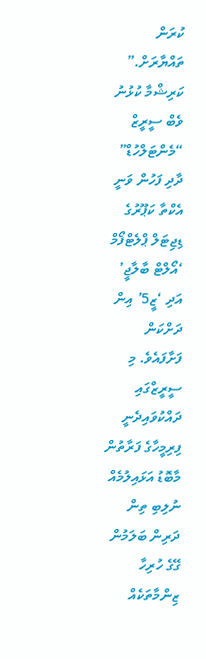ކުރަން ތައްޔާރަށް.”
ކަރިޝްމާ ކުޅުނު ވެބް ސީރީޒް “މެންޓަލްހުޑް” ދާދި ފަހުން ވަނީ އެކްތާ ކަޕޫރުގެ ޑިޖިޓަލް ޕްލެޓްފޯމް ‘އޯލްޓް ބާލާޖީ’ އަދި ‘ޒީ5’ އިން ދަށްކަން ފަށާފައެވެ. މި ސީރީޒްގައި ދައްކުވައިދެނީ ފިރިމީހާގެ ފަރާތުން މާބޮޑު އަޅައިލުމެއް ނުލިބި ތިން ދަރިން ބަލަމުން ގޭގެ ހުރިހާ ޒިންމާތަކެއް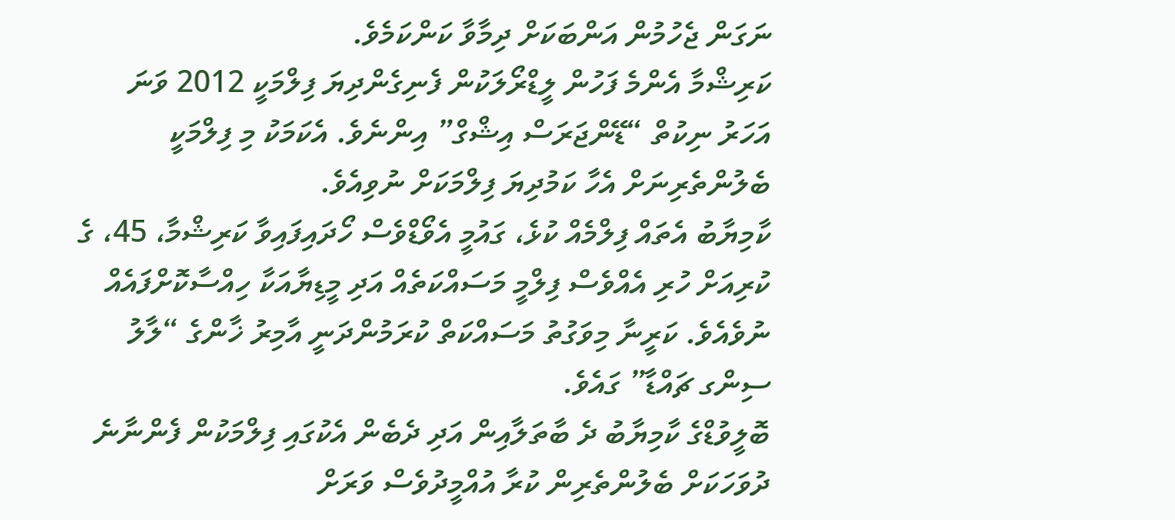ނަގަން ޖެހުމުން އަންބަކަށް ދިމާވާ ކަންކަމެވެ.
ކަރިޝްމާ އެންމެ ފަހުން ލީޑްރޯލަކުން ފެނިގެންދިޔަ ފިލްމަކީ 2012 ވަނަ އަހަރު ނިކުތް “ޑޭންޖަރަސް އިޝްގް” އިންނެވެ. އެކަމަކު މި ފިލްމަކީ ބެލުންތެރިނަށް އެހާ ކަމުދިޔަ ފިލްމަކަށް ނުވިއެވެ.
ކާމިޔާބު އެތައް ފިލްމެއް ކުޅެ، ގައުމީ އެވޯޑްވެސް ހޯދައިފައިވާ ކަރިޝްމާ، 45، ގެ ކުރިއަށް ހުރި އެއްވެސް ފިލްމީ މަސައްކަތެއް އަދި މީޑިޔާއަކާ ހިއްސާކޮށްފައެއް ނުވެއެވެ. ކަރީނާ މިވަގުތު މަސައްކަތް ކުރަމުންދަނީ އާމިރު ޚާންގެ “ލާލު ސިންގ ޗައްޑާ” ގައެވެ.
ބޮލީވުޑްގެ ކާމިޔާބު ދެ ބާތަލާއިން އަދި ދެބެން އެކުގައި ފިލްމަކުން ފެންނާނެ ދުވަހަކަށް ބެލުންތެރިން ކުރާ އުއްމީދުވެސް ވަރަށް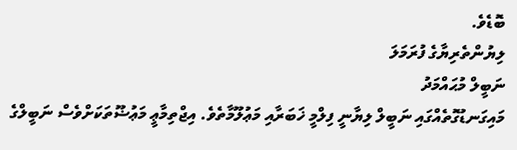ބޮޑެވެ.
ލިޔުންތެރިޔާގެ ފުރަމަލަ
ނަބީލް މުޙައްމަދު
މައިގަނޑުގޮތެއްގައި ނަބީލް ލިޔާނީ ފިލްމީ ޚަބަރާއި މަޢުލޫމާތެވެ. އިޖްތިމާޢީ މަޢުޟޫތަކަށްވެސް ނަބީލްގެ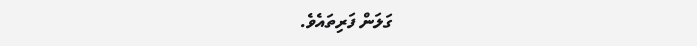ގަލަން ފަރިތައެވެ.